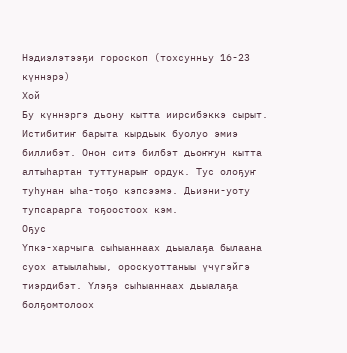Нэдиэлэтээҕи гороскоп (тохсунньу 16-23 күннэрэ)
Хой
Бу күннэргэ дьону кытта иирсибэккэ сырыт. Истибитиҥ барыта кырдьык буолуо эмиэ биллибэт. Онон ситэ билбэт дьоҥҥун кытта алтыһартан туттунарыҥ ордук. Тус олоҕуҥ туһунан ыһа-тоҕо кэпсээмэ. Дьиэни-уоту тупсарарга тоҕоостоох кэм.
Оҕус
Үпкэ-харчыга сыһыаннаах дьыалаҕа былаана суох атыылаһыы, ороскуоттаныы үчүгэйгэ тиэрдибэт. Үлэҕэ сыһыаннаах дьыалаҕа болҕомтолоох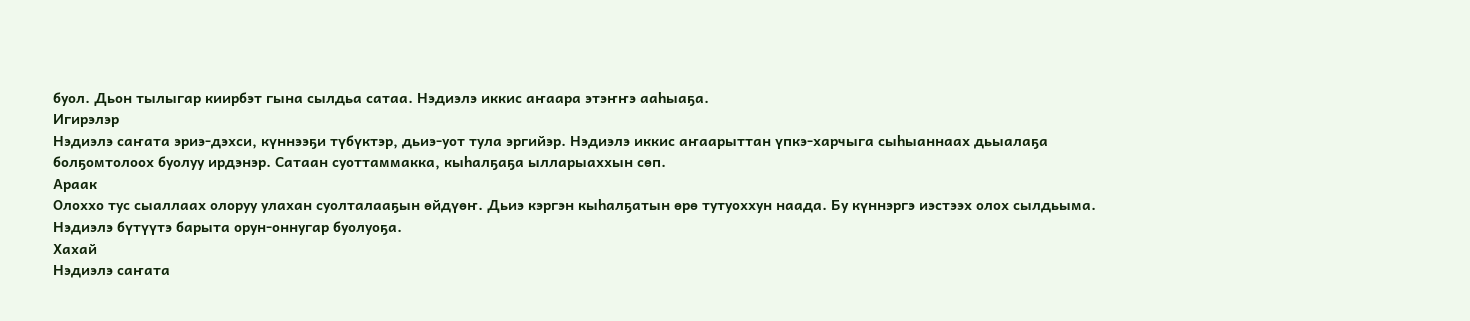буол. Дьон тылыгар киирбэт гына сылдьа сатаа. Нэдиэлэ иккис аҥаара этэҥҥэ ааһыаҕа.
Игирэлэр
Нэдиэлэ саҥата эриэ-дэхси, күннээҕи түбүктэр, дьиэ-уот тула эргийэр. Нэдиэлэ иккис аҥаарыттан үпкэ-харчыга сыһыаннаах дьыалаҕа болҕомтолоох буолуу ирдэнэр. Сатаан суоттаммакка, кыһалҕаҕа ылларыаххын сөп.
Араак
Олоххо тус сыаллаах олоруу улахан суолталааҕын өйдүөҥ. Дьиэ кэргэн кыһалҕатын өрө тутуоххун наада. Бу күннэргэ иэстээх олох сылдьыма. Нэдиэлэ бүтүүтэ барыта орун-оннугар буолуоҕа.
Хахай
Нэдиэлэ саҥата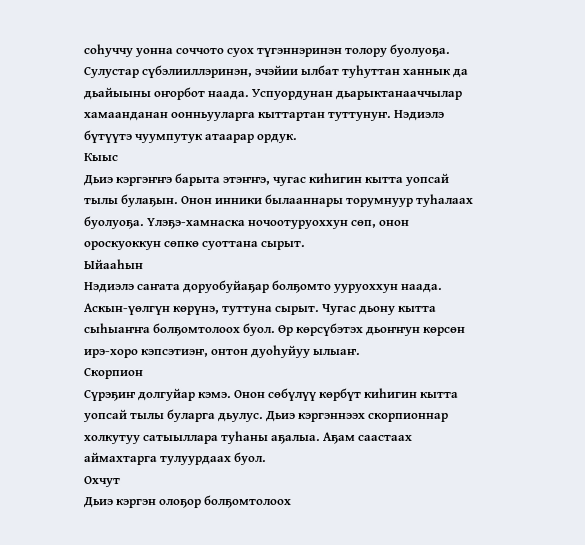соһуччу уонна соччото суох түгэннэринэн толору буолуоҕа. Сулустар сүбэлииллэринэн, эчэйии ылбат туһуттан ханнык да дьайыыны оҥорбот наада. Успуордунан дьарыктанааччылар хамаанданан оонньууларга кыттартан туттунуҥ. Нэдиэлэ бүтүүтэ чуумпутук атаарар ордук.
Кыыс
Дьиэ кэргэҥҥэ барыта этэҥҥэ, чугас киһигин кытта уопсай тылы булаҕын. Онон инники былааннары торумнуур туһалаах буолуоҕа. Үлэҕэ-хамнаска ночоотуруоххун сөп, онон ороскуоккун сөпкө суоттана сырыт.
Ыйааһын
Нэдиэлэ саҥата доруобуйаҕар болҕомто ууруоххун наада. Аскын-үөлгүн көрүнэ, туттуна сырыт. Чугас дьону кытта сыһыаҥҥа болҕомтолоох буол. Өр көрсүбэтэх дьоҥҥун көрсөн ирэ-хоро кэпсэтиэҥ, онтон дуоһуйуу ылыаҥ.
Скорпион
Сүрэҕиҥ долгуйар кэмэ. Онон сөбүлүү көрбүт киһигин кытта уопсай тылы буларга дьулус. Дьиэ кэргэннээх скорпионнар холкутуу сатыыллара туһаны аҕалыа. Аҕам саастаах аймахтарга тулуурдаах буол.
Охчут
Дьиэ кэргэн олоҕор болҕомтолоох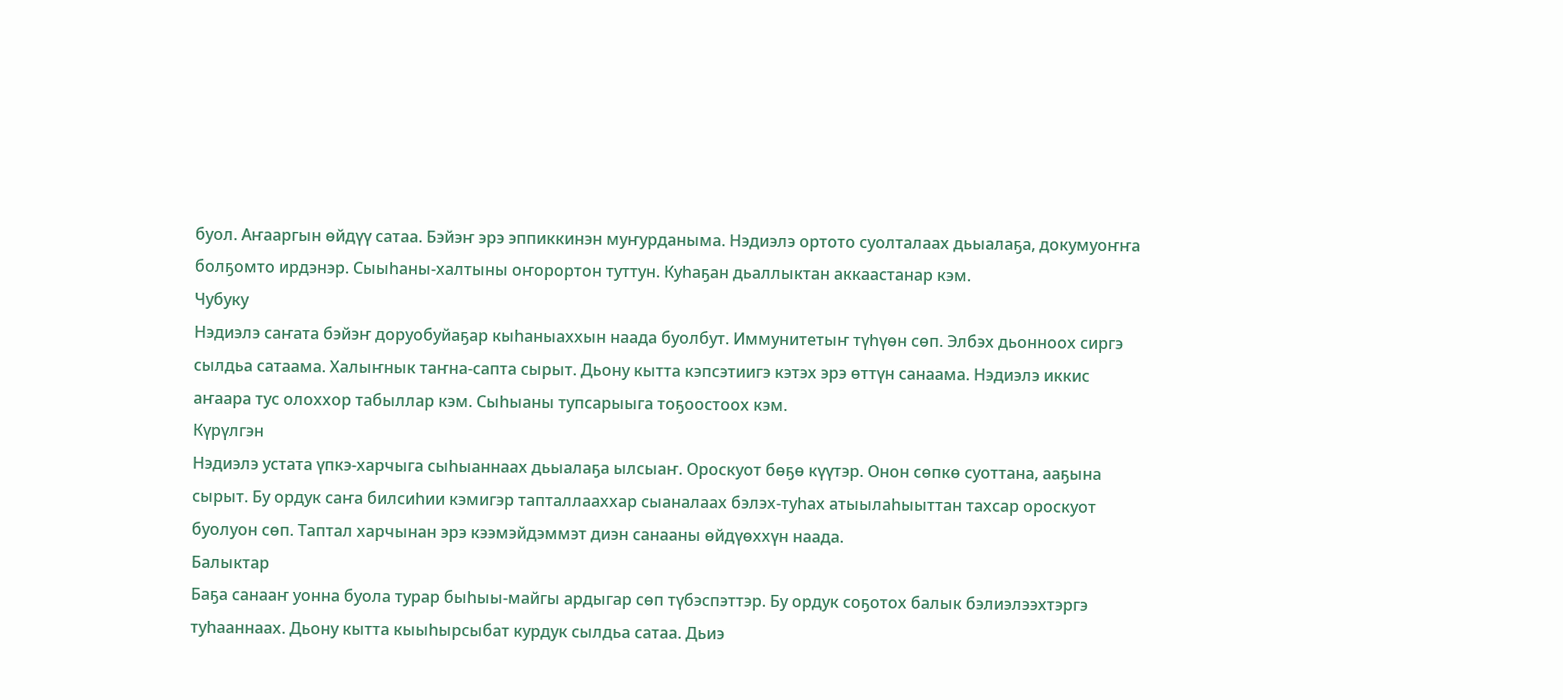буол. Аҥааргын өйдүү сатаа. Бэйэҥ эрэ эппиккинэн муҥурданыма. Нэдиэлэ ортото суолталаах дьыалаҕа, докумуоҥҥа болҕомто ирдэнэр. Сыыһаны-халтыны оҥорортон туттун. Куһаҕан дьаллыктан аккаастанар кэм.
Чубуку
Нэдиэлэ саҥата бэйэҥ доруобуйаҕар кыһаныаххын наада буолбут. Иммунитетыҥ түһүөн сөп. Элбэх дьонноох сиргэ сылдьа сатаама. Халыҥнык таҥна-сапта сырыт. Дьону кытта кэпсэтиигэ кэтэх эрэ өттүн санаама. Нэдиэлэ иккис аҥаара тус олоххор табыллар кэм. Сыһыаны тупсарыыга тоҕоостоох кэм.
Күрүлгэн
Нэдиэлэ устата үпкэ-харчыга сыһыаннаах дьыалаҕа ылсыаҥ. Ороскуот бөҕө күүтэр. Онон сөпкө суоттана, ааҕына сырыт. Бу ордук саҥа билсиһии кэмигэр тапталлааххар сыаналаах бэлэх-туһах атыылаһыыттан тахсар ороскуот буолуон сөп. Таптал харчынан эрэ кээмэйдэммэт диэн санааны өйдүөххүн наада.
Балыктар
Баҕа санааҥ уонна буола турар быһыы-майгы ардыгар сөп түбэспэттэр. Бу ордук соҕотох балык бэлиэлээхтэргэ туһааннаах. Дьону кытта кыыһырсыбат курдук сылдьа сатаа. Дьиэ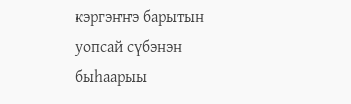кэргэҥҥэ барытын уопсай сүбэнэн быһаарыы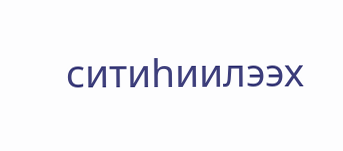ситиһиилээх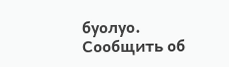буолуо.
Сообщить об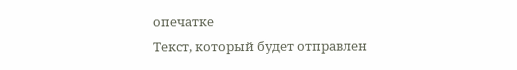опечатке
Текст, который будет отправлен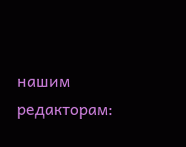нашим редакторам: